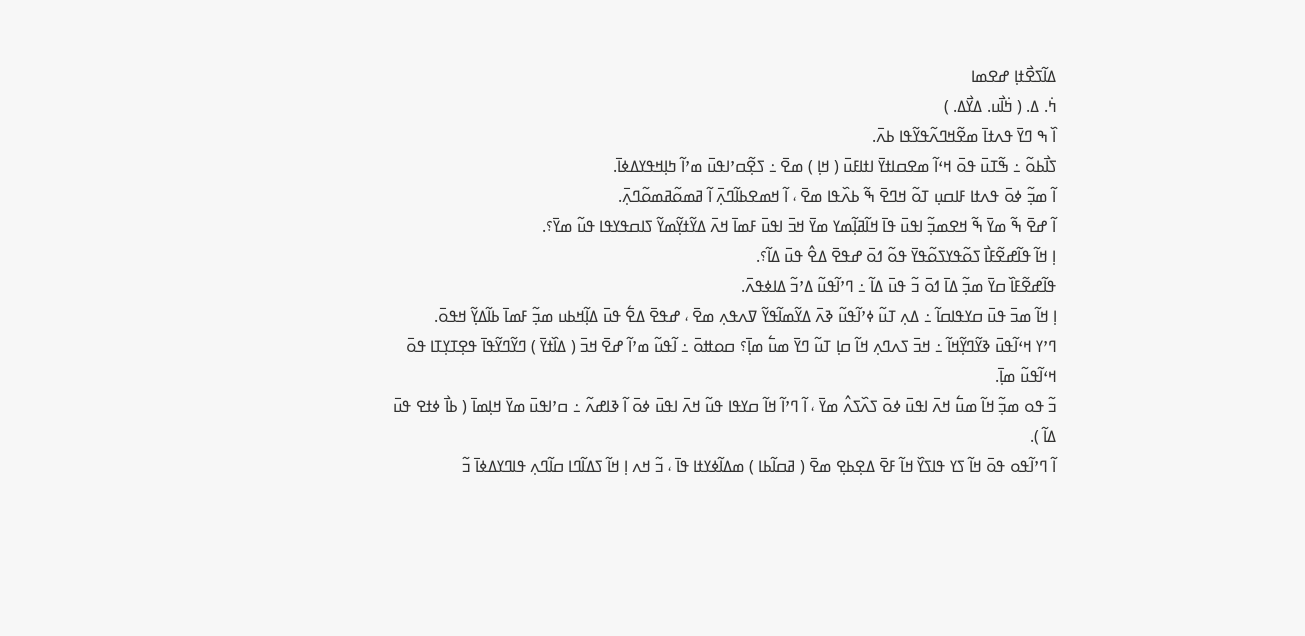ߡߊ߬ߖߐ߯ߙߊ߲ ߝߐߘߊ
ߤ߭. ߡ. ( ߤ߭ߊ߯ߎ. ߡߌ߯ߡ. )
ߊ߰ ߒ ߣߌ߫ ߟߍߙߊ߫ ߘߐ߬ߞߣߍ߬ߟߌ߬ߟߊ ߕߍ߫.
ߖߊ߯ߕߋ߬ ߸ ߒ߬ߠߎ߫ ߟߋ߫ ߞߵߊ߬ ߘߐߛߊߙߌ߫ ߊߙߊߓߎ߫ ( ߞߊ߲ ) ߘߐ߫ ߸ ߖߐ߲߬ߛߴߊߟߎ߫ ߘߴߊ߬ ߤߊ߲ߞߟߌߡߦߊ߫.
ߊ߬ ߘߏ߲߬ ߦߋ߫ ߟߍߙߊ ߓߊߛߎ߲ ߠߋ߬ ߞߣߐ߫ ߒ߬ ߕߍ߰ߟߊ ߘߐ߫ ، ߊ߬ ߞߘߐߕߊ߬ߣߍ߲߫ ߊ߬ ߥߘߋ߬ߥߘߋ߬ߣߍ߲߫.
ߊ߬ ߝߐ߫ ߒ߬ ߘߌ߫ ߒ߬ ߞߐߘߏ߲߬ ߊߟߎ߫ ߟߊ߫ ߞߊ߬ߥߊ߲߬ߘߌ ߘߌ߫ ߞߏ߫ ߊߟߎ߫ ߓߘߊ߫ ߞߍ߫ ߡߌ߬ߙߌ߲߬ߘߌ߬ ߖߊߛߟߌߟߊ ߟߎ߬ ߘߌ߫؟.
ߊ߲ ߞߊ߬ ߟߊ߬ߝߐ߬ߓߊ߯ ߖߋ߬ߟߌߖߋ߬ߟߌ߫ ߟߋ߬ ߗߋ߫ ߝߟߐ߫ ߡߐ߮ ߟߎ߫ ߡߊ߬؟.
ߟߊ߬ߝߐ߬ߓߊ߰ ߛߌ߫ ߘߏ߲߬ ߡߊ߫ ߗߋ߫ ߏ߬ ߟߎ߫ ߡߊ߬ ߸ ߣߴߊ߬ߟߎ߬ ߡߴߏ߬ ߡߊߦߟߍ߫.
ߊ߲ ߞߊ߬ ߘߏ߫ ߟߎ߫ ߛߌߟߊߛߊ߬ ߸ ߡߍ߲ ߠߎ߬ ߦߴߊ߬ߟߎ߬ ߢߍ߫ ߡߌ߬ߘߊ߬ߟߌ߬ ߜߍߟߍ߲ ߘߐ߫ ، ߝߟߐ߫ ߡߐ߱ ߟߎ߫ ߡߊ߲߬ߞߕߎ ߘߏ߲߬ ߓߘߊ߫ ߕߊ߬ߡߌ߲߬ ߞߟߋ߫.
ߣߴߌ ߞߵߊ߬ߟߎ߫ ߢߌ߬ߣߌ߲߬ߞߊ߬ ߸ ߞߏ߫ ߖߍߣߍ߲ ߞߊ߬ ߛߊ߲ ߠߎ߬ ߣߌ߫ ߘߎ߱ ߘߊ߲߫؟ ߛߋߚߋ߫ ߸ ߊ߬ߟߎ߬ ߘߴߊ߬ ߝߐ߫ ߞߏ߫ ( ߡߊ߰ߙߌ߫ ) ߣߌ߬ߣߌ߬ߟߊ߫ ߟߐ߲ߠߌ߲ߠߊ ߟߋ߫ ߞߵߊ߬ߟߎ߬ ߘߊ߲߫.
ߏ߬ ߟߋ ߘߏ߲߬ ߞߊ߬ ߘߎ߱ ߞߍ߫ ߊߟߎ߫ ߦߋ߫ ߖߍ߰ߖߍ߮ ߘߌ߫ ، ߊ߬ ߣߴߊ߬ ߞߊ߬ ߛߌߟߊ ߟߎ߬ ߞߍ߫ ߊߟߎ߫ ߦߋ߫ ߊ߬ ߢߊߝߍ߬ ߸ ߛߴߊߟߎ߫ ߘߌ߫ ߞߊ߲ߘߊ߫ ( ߕߊ߯ ߦߙߐ ߟߎ߫ ߡߊ߬ ).
ߊ߬ ߣߴߊ߬ߟߋ ߟߋ߫ ߞߊ߬ ߖߌ ߟߊߖߌ߰ ߞߊ߬ ߓߐ߫ ߡߐ߲ߕߐ߲ ߘߐ߫ ( ߥߛߊ߬ߕߊ ) ߘߡߊ߬ߦߌߙߊ ߟߊ߫ ، ߏ߬ ߞߍ ߊ߲ ߞߊ߬ ߖߡߊ߬ߣߊ ߛߊ߬ߣߍ߲ ߟߊߣߌߡߦߊ߫ ߏ߬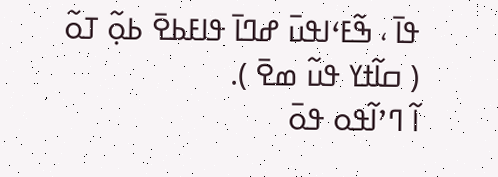ߟߊ߫ ، ߒ߬ߓߵߊߟߎ߫ ߝߣߊ߫ ߟߊߓߕߐ߫ ߕߋ߲߬ ߠߋ߬ ( ߛߊ߬ߙߌ ߟߎ߬ ߘߐ߫ ).
ߊ߬ ߣߴߊ߬ߟߋ ߟߋ߫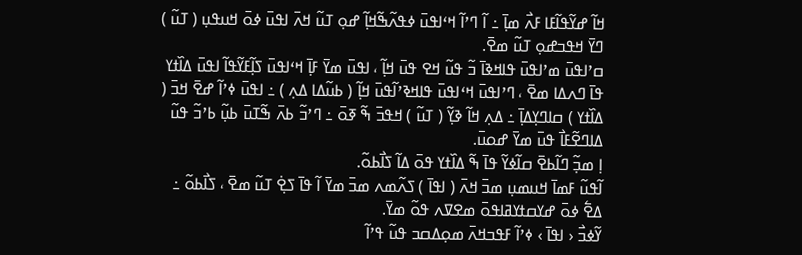ߞߊ߬ ߝߌ߬ߟߊ߬ߓߊ ߓߍ߯ ߘߊ߲߫ ߸ ߊ߬ ߣߴߊ߬ ߞߵߊߟߎ߫ ߦߟߍ߬ߒ߬ߞߊ߲߬ ߝߋ߲ ߠߎ߬ ߞߍ߫ ߊߟߎ߫ ߦߋ߫ ߞߎߟߎ߲ ( ߠߎ߬ ) ߣߌ߫ ߞߟߏߝߋ߲ ߠߎ߬ ߘߐ߫.
ߛߴߊߟߎ߫ ߘߴߊߟߎ߫ ߟߊߞߢߊ߫ ߏ߬ ߟߎ߬ ߞߐ ߟߎ߫ ߞߊ߲߬ ، ߊߟߎ߫ ߘߌ߫ ߓߊ߲߫ ߞߵߊߟߎ߫ ߖߊ߲߬ߓߌ߬ߟߊ߬ ߊߟߎ߫ ߡߊ߰ߙߌ ߟߊ߫ ߣߍߡߊ ߘߐ߫ ، ߣߴߊߟߎ߫ ߞߵߊߟߎ߫ ߟߊߞߢߴߊ߬ߟߎ߫ ߞߊ߲߬ ( ߕߎ߬ߡߊ ߡߍ߲ ) ߸ ߊߟߎ߫ ߦߴߊ߬ ߝߐ߫ ߞߏ߫ ( ߡߊ߰ߙߌ ) ߛߊߣߌ߲ߡߊ߲߫ ߸ ߡߍ߲ ߞߊ߬ ߢߌ߲߬ ( ߠߎ߬ ) ߞߟߏ߫ ߒ߬ ߧߋ߫ ߸ ߣߴߏ߬ ߕߍ߫ ߒ߬ߠߎ߫ ߕߎ߲߬ ߕߴߏ߬ ߟߎ߬ ߡߊߣߐ߬ߓߊ߯ ߟߎ߫ ߘߌ߫ ߝߋߎ߫.
ߊ߲ ߘߏ߲߬ ߣߊ߬ߕߐ߫ ߛߊ߬ߦߌ߬ ߟߊ߫ ߒ߬ ߡߊ߰ߙߌ ߟߋ߫ ߡߊ߬ ߖߊ߯ߕߋ߬.
ߊ߬ߟߎ߬ ߓߘߊ߫ ߞߎߘߎ߲ ߘߏ߫ ߞߍ߫ ( ߊߟߊ߫ ) ߖߍ߬ߘߍ ߘߏ߫ ߘߌ߫ ߊ߬ ߟߊ߫ ߖߐ߲߭ ߠߎ߬ ߘߐ߫ ، ߖߊ߯ߕߋ߬ ߸ ߡߐ߱ ߦߋ߫ ߝߌߛߙߌߥߊߟߋ߫ ߘߐߜߍ ߟߋ߬ ߘߌ߫.
ߌ߬ߦߏ߯ ‹ ߊߟߊ߫ › ߦߴߊ߬ ߓߟߏߞߍ߫ ߘߋ߲ߡߛߏ ߟߎ߬ ߟߴߊ߬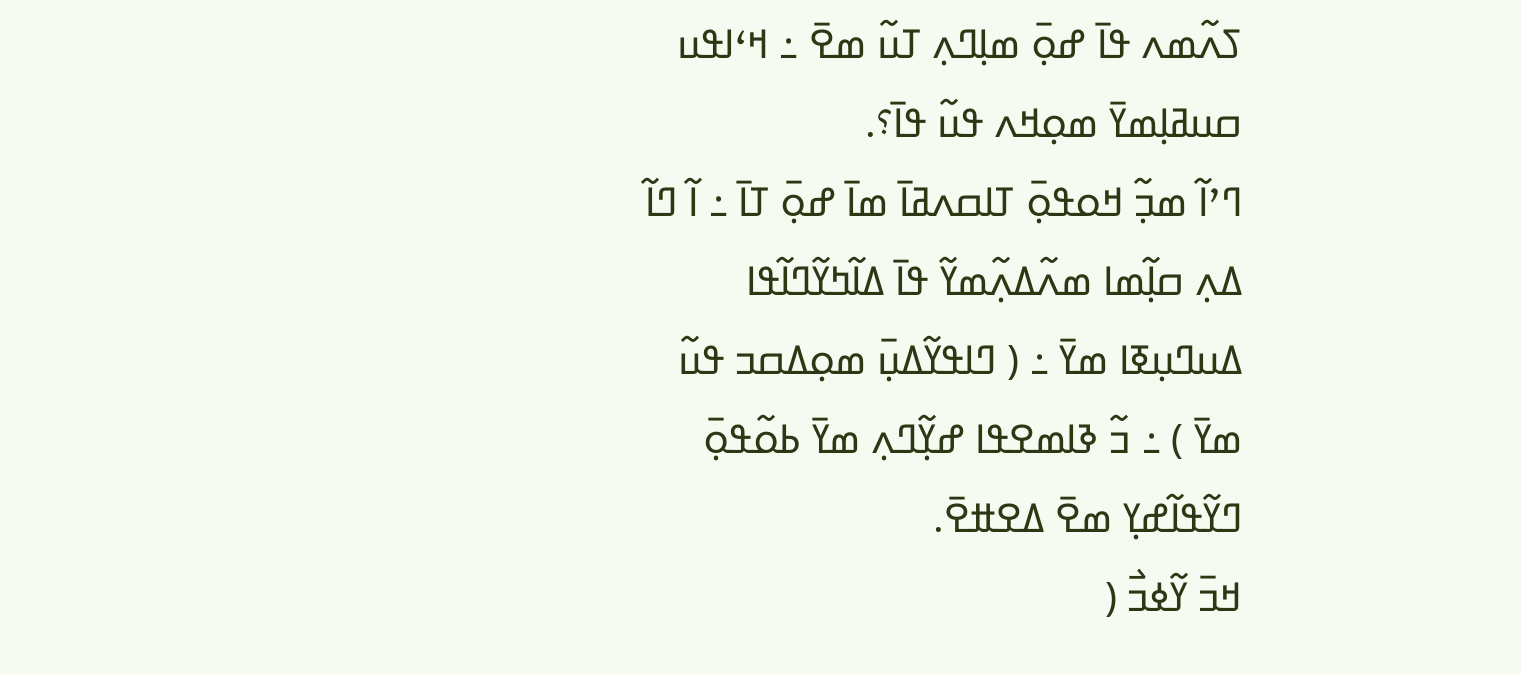ߖߍ߬ߘߍ ߟߊ߫ ߝߋ߲߫ ߘߊ߲ߣߍ߲ ߠߎ߬ ߘߐ߫ ߸ ߞߵߊߟߎ ߛߎߥߊ߲ߘߌ߫ ߘߋ߲ߞߍ ߟߎ߬ ߟߊ߫؟.
ߣߴߊ߬ ߘߏ߲߬ ߞߋߟߋ߲߫ ߠߊߛߍߥߊ߫ ߘߊ߫ ߝߋ߲߫ ߠߊ߫ ߸ ߊ߬ ߣߊ߬ ߡߍ߲ ߛߊ߲߬ߘߊ ߘߍ߬ߡߍ߲߬ߘߌ߬ ߟߊ߫ ߡߊ߬ߤߌ߬ߣߊ߬ߟߊ ߡߎߣߎ߲ߧߊ ߘߌ߫ ߸ ( ߣߊߟߌ߬ߡߎ߲߫ ߘߋ߲ߡߛߏ ߟߎ߬ ߘߌ߫ ) ߸ ߏ߬ ߢߊߘߐߟߊ ߝߌ߲߬ߣߍ߲ ߘߌ߫ ߕߋ߬ߟߋ߲߫ ߣߌ߬ߟߊ߬ߝߌ߲ ߘߐ߫ ߡߐߚߐ߫.
ߞߏ߫ ߌ߬ߦߏ߯ (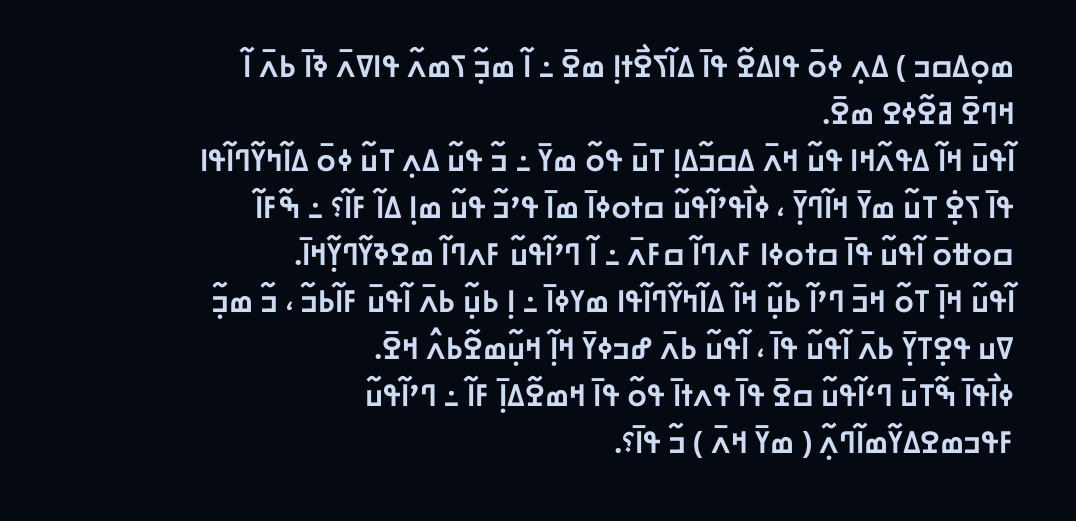ߘߋ߲ߡߛߏ ) ߡߍ߲ ߦߋ߫ ߟߊߡߐ߬ ߟߊ߫ ߡߊ߬ߖߐ߯ߙߊ߲ ߘߐ߫ ߸ ߊ߬ ߘߏ߲߬ ߖߘߍ߬ ߟߊߜߍ߫ ߢߊ߫ ߕߍ߫ ߊ߬ ߞߣߐ߫ ߥߐ߬ߦߐ ߘߐ߫.
ߊ߬ߟߎ߫ ߞߊ߬ ߡߟߍ߬ߞߊ ߟߎ߬ ߞߍ߫ ߡߛߏ߬ߡߊ߲ ߠߎ߫ ߟߋ߬ ߘߌ߫ ߸ ߏ߬ ߟߎ߬ ߡߍ߲ ߠߎ߬ ߦߋ߫ ߡߊ߬ߤߌ߬ߣߊ߬ߟߊ ߟߊ߫ ߖߐ߲߭ ߠߎ߬ ߘߌ߫ ߞߊ߬ߣߌ߲߫ ، ߦߊ߯ߟߴߊ߬ߟߎ߬ ߛߙߋߦߊ߫ ߘߊ߫ ߟߴߏ߬ ߟߎ߬ ߘߊ߲ ߡߊ߬ ߓߊ߬؟ ߸ ߒ߬ߓߊ߬ ߛߋߚߋ߫ ߊ߬ߟߎ߬ ߟߊ߫ ߛߙߋߦߊ ߓߍߣߊ߬ ߛߓߍ߫ ߸ ߊ߬ ߣߴߊ߬ߟߎ߬ ߓߍߣߊ߬ ߘߐߢߌ߬ߣߌ߲߬ߞߊ߫.
ߊ߬ߟߎ߬ ߞߊ߲߫ ߠߋ߬ ߞߏ߫ ߣߴߊ߬ ߕߎ߲߬ ߞߊ߬ ߡߊ߬ߤߌ߬ߣߊ߬ߟߊ ߘߌߦߊ߫ ߸ ߊ߲ ߕߎ߲߬ ߕߍ߫ ߊ߬ߟߎ߫ ߓߊ߬ߕߏ߬ ، ߏ߬ ߘߏ߲߬ ߜߎ ߟߐ߲ߠߌ߲߫ ߕߍ߫ ߊ߬ߟߎ߬ ߟߊ߫ ، ߊ߬ߟߎ߬ ߕߍ߫ ߝߏߦߌ߫ ߞߊ߲߬ ߞߎ߲߬ߘߐ߬ߕߍ߮ ߞߐ߫.
ߦߊ߯ߟߊ߫ ߒ߬ߠߎ߫ ߣߵߊ߬ߟߎ߬ ߛߐ߫ ߟߊ߫ ߟߍߙߊ߫ ߟߋ߬ ߟߊ߫ ߞߘߐ߬ߡߊ߲߫ ߓߊ߬ ߸ ߣߴߊ߬ߟߎ߬ ߓߟߏߘߐߡߌ߬ߘߊ߬ߣߍ߲߬ ( ߘߌ߫ ߞߍ߫ ) ߏ߬ ߟߊ߫؟.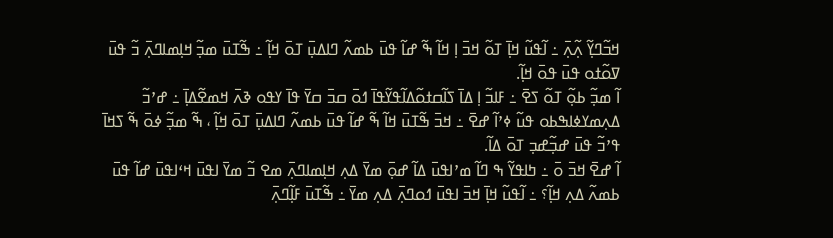ߞߏ߬ߣߌ߲߬ ߍ߲߬ߍ߲߫ ߸ ߊ߬ߟߎ߬ ߞߊ߲߫ ߠߋ߬ ߞߏ߫ ߊ߲ ߞߊ߬ ߒ߬ ߝߊ߬ ߟߎ߫ ߕߘߍ߬ ߣߊߡߎ߲߫ ߠߋ߫ ߞߊ߲߬ ߸ ߒ߬ߠߎ߫ ߘߏ߲߬ ߞߊ߲ߘߊߣߍ߲߫ ߏ߬ ߟߎ߫ ߜߋ߬ߙߋ ߟߎ߫ ߟߋ߫ ߞߊ߲߬.
ߊ߬ ߘߏ߲߬ ߕߋ߲߬ ߠߋ߬ ߖߐ߫ ߸ ߓߊߏ߬ ߊ߲ ߡߊ߫ ߖߊ߬ߛߙߋ߬ߡߊ߬ߟߌ߬ߟߊ߫ ߗߋ߫ ߛߏ߫ ߛߌ߫ ߟߊ߫ ߌߟߋ ߢߍ߫ ߞߘߐ߬ߡߊ߲߫ ߸ ߝߴߏ߬ ߡߍ߲ߘߌߦߊߒߕߋ ߟߎ߬ ߦߴߊ߬ ߝߐ߫ ߸ ߞߏ߫ ߒ߬ߠߎ߫ ߞߊ߬ ߒ߬ ߝߊ߬ ߟߎ߫ ߕߘߍ߬ ߣߊߡߎ߲߫ ߠߋ߫ ߞߊ߲߬ ، ߒ߬ ߘߏ߲߬ ߦߋ߫ ߒ߬ ߖߞߊ߫ ߟߴߏ߬ ߟߎ߫ ߝߏ߲߬ߝߏ߲ ߠߋ߫ ߡߊ߬.
ߊ߬ ߝߐ߫ ߞߏ߫ ߋ߫ ߸ ߤߊߟߌ߬ ߒ ߣߊ߬ ߘߴߊߟߎ߫ ߡߊ߬ ߝߋ߲߫ ߘߌ߫ ߡߍ߲ ߞߊ߲ߘߊߣߍ߲߫ ߘߐ ߏ߬ ߘߌ߫ ߊߟߎ߫ ߞߵߊߟߎ߫ ߝߊ߬ ߟߎ߫ ߕߘߍ߬ ߡߍ߲ ߞߊ߲߬؟ ߸ ߊ߬ߟߎ߬ ߞߊ߲߫ ߞߏ߫ ߊߟߎ߫ ߗߋߣߍ߲߫ ߡߍ߲ ߘߌ߫ ߸ ߒ߬ߠߎ߫ ߓߊ߲߬ߣߍ߲߫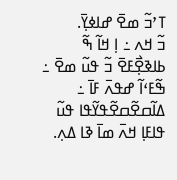ߠߴߏ߬ ߘߐ߫ ߝߊߦߌ߲߫.
ߏ߬ ߞߍ ߸ ߊ߲ ߞߊ߬ ߒ߬ ߕߊߢߐ߲߯ߓߐ߫ ߏ߬ ߟߎ߬ ߘߐ߫ ߸ ߒ߬ߓߵߊ߬ ߝߟߍ߫ ߓߊ߫ ߸ ߡߊ߬ߛߐ߬ߛߐ߬ߟߌ߬ߟߊ ߟߎ߬ ߟߊߓߊ߲ ߞߍ߫ ߘߊ߫ ߢߊ ߡߍ߲.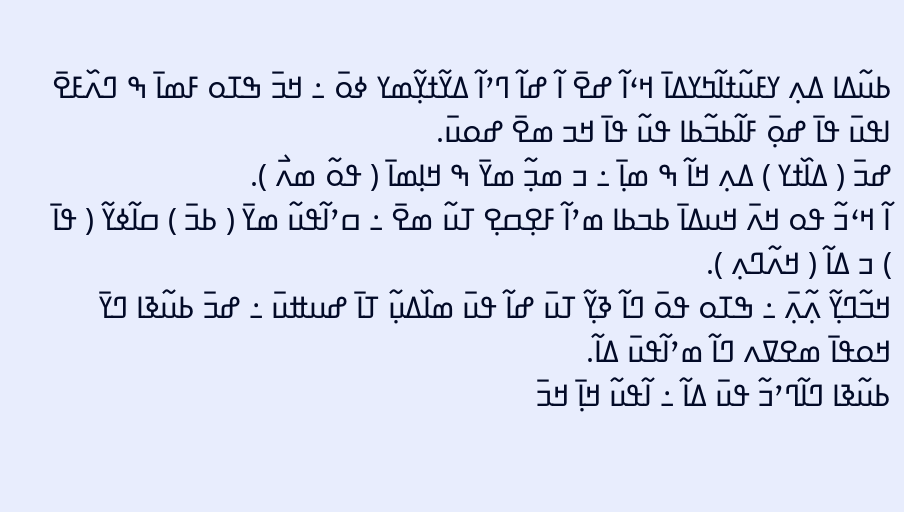ߕߎ߬ߡߊ ߡߍ߲ ߌߓߎ߬ߙߊ߬ߤߌߡߊ߫ ߞߵߊ߬ ߝߐ߫ ߊ߬ ߝߊ߬ ߣߴߊ߬ ߡߌ߬ߙߌ߲߬ߘߌ ߦߋ߫ ߸ ߞߏ߫ ߒߠߋ ߓߘߊ߫ ߒ ߣߍ߰ߓߐ߫ ߊߟߎ߫ ߟߊ߫ ߝߋ߲߫ ߓߊ߬ߕߏ߬ߕߊ ߟߎ߬ ߟߊ߫ ߞߏ ߘߐ߫ ߝߋߎ߫.
ߝߏ߫ ( ߡߊ߰ߙߌ ) ߡߍ߲ ߞߊ߬ ߒ ߘߊ߲߫ ߸ ߏ ߘߏ߲߬ ߘߌ߫ ߒ ߞߊ߲ߘߊ߫ ( ߟߋ߬ ߘߍ߯ ).
ߊ߬ ߞߵߏ߬ ߟߋ ߞߍ߫ ߞߎߡߊ߫ ߕߏߕߊ ߘߴߊ߬ ߓߐ߲ߛߐ߲ ߠߎ߬ ߘߐ߫ ߸ ߛߴߊ߬ߟߎ߬ ߘߌ߫ ( ߕߏ߫ ) ߛߊ߬ߦߌ߬ ( ߟߊ߫ ) ߏ ߡߊ߬ ( ߞߍ߬ߣߍ߲ ).
ߞߏ߬ߣߌ߲߬ ߍ߲߬ߍ߲߫ ߸ ߒߠߋ ߟߋ߫ ߣߊ߬ ߢߌ߲߬ ߠߎ߫ ߝߊ߬ ߟߎ߫ ߘߊ߰ߡߎ߲߬ ߠߊ߫ ߝߎߚߎ߫ ߸ ߝߏ߫ ߕߎ߬ߢߊ ߣߌ߫ ߞߋߟߊ߫ ߘߐߜߍ ߣߊ߬ ߘߴߊ߬ߟߎ߫ ߡߊ߬.
ߕߎ߬ߢߊ ߣߊ߬ߣߴߏ߬ ߟߎ߫ ߡߊ߬ ߸ ߊ߬ߟߎ߬ ߞߊ߲߫ ߞߏ߫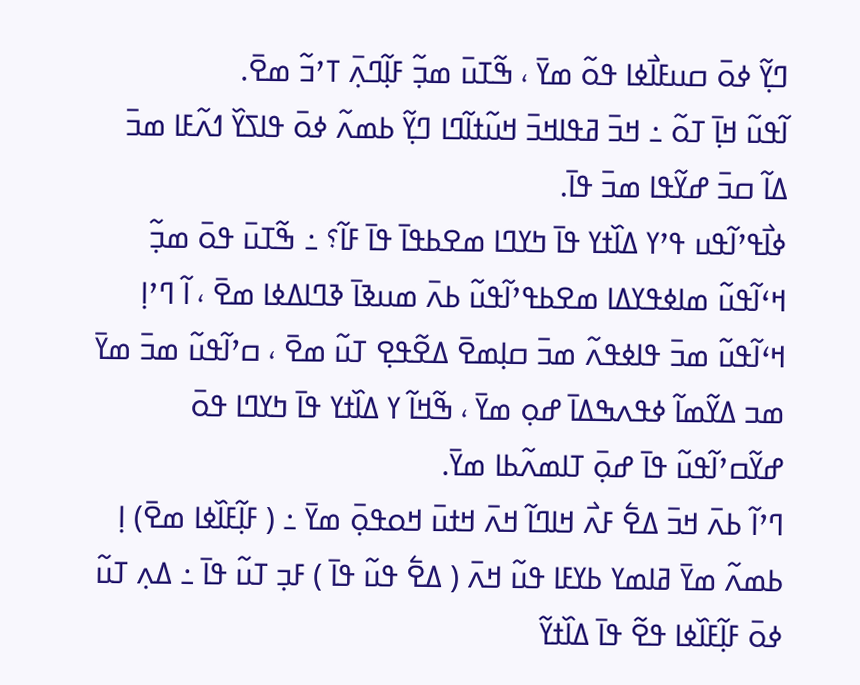ߣߌ߲߬ ߦߋ߫ ߛߎߓߊ߯ߦߊ ߟߋ߬ ߘߌ߫ ، ߒ߬ߠߎ߫ ߘߏ߲߬ ߓߊ߲߬ߣߍ߲߫ ߠߴߏ߬ ߘߐ߫.
ߊ߬ߟߎ߬ ߞߊ߲߫ ߠߋ߬ ߸ ߞߏ߫ ߥߟߊߞߏ߫ ߞߎ߬ߙߊ߬ߣߊ ߣߌ߲߬ ߕߘߍ߬ ߦߋ߫ ߟߊߖߌ߰ ߗߍ߬ߓߊ ߘߏ߫ ߡߊ߬ ߛߏ߫ ߝߌ߬ߟߊ ߘߏ߫ ߟߊ߫.
ߦߊ߯ߟߴߊ߬ߟߎ ߟߴߌ ߡߊ߰ߙߌ ߟߊ߫ ߤߌߣߊ ߘߐߕߟߊ߫ ߟߊ߫ ߓߊ߬؟ ߸ ߒ߬ߠߎ߫ ߟߋ߫ ߘߏ߲߬ ߞߵߊ߬ߟߎ߬ ߘߊߦߟߌߡߊ ߘߐߕߟߴߊ߬ߟߎ߬ ߕߍ߫ ߘߎߢߊ߫ ߢߣߊߡߦߊ ߘߐ߫ ، ߊ߬ ߣߴߊ߲ ߞߵߊ߬ߟߎ߬ ߘߏ߫ ߟߊߦߟߍ߬ ߘߏ߫ ߛߊ߲ߘߐ߫ ߡߐ߬ߟߐ߲ ߠߎ߬ ߘߐ߫ ، ߛߴߊ߬ߟߎ߬ ߘߏ߫ ߘߌ߫ ߘߏ ߡߌ߬ߘߊ߬ ߦߟߍߒߡߊ߫ ߝߋ߲ ߘߌ߫ ، ߒ߬ߞߊ߬ ߌ ߡߊ߰ߙߌ ߟߊ߫ ߤߌߣߊ ߟߋ߫ ߝߌ߬ߛߴߊ߬ߟߎ߬ ߟߊ߫ ߝߋ߲߫ ߠߊߘߍ߬ߕߊ ߘߌ߫.
ߣߴߊ߬ ߕߍ߫ ߞߏ߫ ߡߐ߱ ߓߍ߯ ߞߊߣߊ߬ ߞߍ߫ ߞߙߎ߫ ߞߋߟߋ߲߫ ߘߌ߫ ߸ ( ߓߊ߲߬ߓߊ߰ߦߊ ߘߐ߫) ߊ߲ ߕߘߍ߬ ߘߌ߫ ߥߊߘߌ ߕߌߓߊ ߟߎ߬ ߞߍ߫ ( ߡߐ߱ ߟߎ߬ ߟߊ߫ ) ߓߏ߲ ߠߎ߬ ߟߊ߫ ߸ ߡߍ߲ ߠߎ߬ ߦߋ߫ ߓߊ߲߬ߓߊ߰ߦߊ ߟߐ߬ ߟߊ߫ ߡߊ߰ߙߌ߬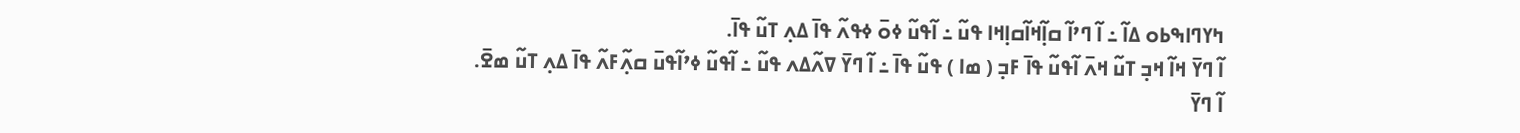ߤߌߣߊߒߕߋ ߡߊ߬ ߸ ߊ߬ ߣߴߊ߬ ߛߊ߲߬ߞߊ߬ߛߊ߲ߞߊ ߟߎ߬ ߸ ߊ߬ߟߎ߬ ߦߋ߫ ߦߟߍ߬ ߟߊ߫ ߡߍ߲ ߠߎ߬ ߟߊ߫.
ߊ߬ ߣߌ߫ ߞߊ߬ ߞߏ߲ ߠߎ߬ ߞߍ߫ ߊ߬ߟߎ߬ ߟߊ߫ ߓߏ߲ ( ߘߊ ) ߟߎ߬ ߟߊ߫ ߸ ߊ߬ ߣߌ߫ ߜߍ߬ߡߍ ߟߎ߬ ߸ ߊ߬ߟߎ߬ ߦߴߊ߬ߟߎ߫ ߛߍ߲߬ߓߍ߬ ߟߊ߫ ߡߍ߲ ߠߎ߬ ߘߐ߫.
ߊ߬ ߣߌ߫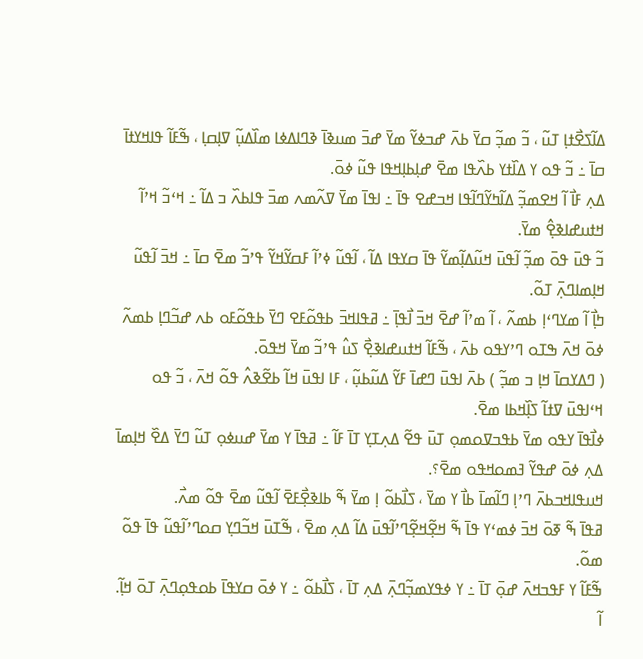ߡߊ߬ߖߐ߯ߙߊ߲ ߠߎ߬ ، ߏ߬ ߘߏ߲߬ ߛߌ߫ ߕߍ߫ ߝߏߦߌ߬ ߘߌ߫ ߝߏ߫ ߘߎߢߊ߫ ߢߣߊߡߦߊ ߘߊ߰ߡߎ߲߬ ߜߊ߲ߛߊ߲ ، ߒ߬ߓߊ߬ ߟߊߞߌߙߊ߫ ߛߊ߫ ߸ ߏ߬ ߟߋ ߌ ߡߊ߰ߙߌ ߕߍ߰ߟߊ ߘߐ߫ ߝߊ߲ߕߊ߲ߞߟߊ ߟߎ߬ ߦߋ߫.
ߡߍ߲ ߓߊ߯ ߊ߬ ߞߐߘߏ߲߬ ߡߊ߬ߤߌ߬ߣߊ߬ߟߊ ߞߏߝߐ ߟߊ߫ ߸ ߊߟߊ߫ ߘߌ߫ ߜߍ߬ߘߍ ߘߏ߫ ߟߊߕߍ߰ ߏ ߡߊ߬ ߸ ߞߵߏ߬ ߞߴߊ߬ ߞߙߎߝߊߢߐ߲߮ ߘߌ߫.
ߏ߬ ߟߎ߫ ߟߋ߫ ߘߏ߲߬ ߊ߬ߟߎ߫ ߞߎ߬ߡߊ߲߬ߘߌ߬ ߟߊ߫ ߛߌߟߊ ߡߊ߬ ، ߊ߬ߟߎ߬ ߦߴߊ߬ ߓߛߌ߬ߞߌ߬ ߟߴߏ߬ ߘߐ߫ ߛߊ߫ ߸ ߞߏ߫ ߊ߬ߟߎ߬ ߞߊ߲ߘߊߣߍ߲߫ ߠߋ߬.
ߤߊ߲߯ ߊ߬ ߘߌߣߵߊ߲ ߕߘߍ߬ ، ߊ߬ ߘߴߊ߬ ߝߐ߫ ߞߏ߫ ߊ߯ߟߊ߲߫ ߸ ߥߟߊߞߏ߫ ߕߟߋ߬ߓߐ ߣߌ߫ ߕߟߋ߬ߓߋ ߕߍ ߝߏ߬ߣߊ߲ ߕߘߍ߬ ߦߋ߫ ߞߍ߫ ߒߠߋ ߣߴߌߟߋ ߕߍ߫ ، ߒ߬ߓߊ߬ ߞߙߎߝߊߢߐ߲߯ ߖߎ߮ ߟߴߏ߬ ߘߌ߫ ߞߟߋ߫.
( ߣߡߌߛߊ߫ ߞߊ߲ ߏ ߘߏ߲߬ ) ߕߍ߫ ߊߟߎ߫ ߣߝߊ߫ ߓߌ߬ ߡߎ߬ߕߎ߲߬ ، ߓߊ ߊߟߎ߫ ߞߊ߬ ߕߐ߬ߢߍ߮ ߟߋ߬ ߞߍ߫ ، ߏ߬ ߟߋ ߞߵߊߟߎ߫ ߜߙߊ߬ ߖߊ߲߰ߞߕߊ ߘߐ߫.
ߦߊ߯ߟߊ߫ ߌߟߋ ߘߌ߫ ߕߟߏߜߋߘߋ߲ ߠߎ߫ ߟߐ߬ ߡߍ߲ߠߌ߲ ߠߊ߫ ߓߊ߬ ߸ ߥߟߊ߫ ߌ ߘߌ߫ ߝߎߦߋ߲ ߠߎ߬ ߣߌ߫ ߡߐ߰ ߞߊ߲ߘߊ߫ ߡߍ߲ ߦߋ߫ ߝߟߌ߬ ߔߘߋߞߟߋ ߘߐ߫؟.
ߞߎߟߊߞߏߕߍ߫ ߣߴߊ߲ ߣߊ߬ߘߊ߫ ߕߊ߯ ߌ ߘߌ߫ ، ߖߊ߯ߕߋ߬ ߊ߲ ߘߌ߫ ߒ߬ ߕߊߢߐ߲߯ߓߐ߫ ߊ߬ߟߎ߬ ߘߐ߫ ߟߋ߬ ߘߍ߯.
ߥߟߊ߫ ߒ߬ ߧߋ߫ ߞߏ߫ ߦߘߵߌ ߟߊ߫ ߒ߬ ߞߐ߲߬ߞߐ߲߬ߣߴߊ߬ߟߎ߫ ߡߊ߬ ߡߍ߲ ߘߐ߫ ، ߒ߬ߠߎ߫ ߞߏ߬ߣߌ߲ ߛߋߣߴߊ߬ߟߎ߬ ߟߊ߫ ߟߋ߬ ߘߋ߬.
ߒ߬ߓߊ߬ ߌ ߓߟߏߞߍ߫ ߝߋ߲߫ ߠߊ߫ ߸ ߌ ߦߟߌߘߏ߲߬ߣߍ߲߫ ߡߍ߲ ߠߊ߫ ، ߖߊ߯ߕߋ߬ ߸ ߌ ߦߋ߫ ߛߌߟߊ߫ ߕߋߟߋ߲ߣߍ߲߫ ߠߋ߫ ߞߊ߲߬.
ߊ߬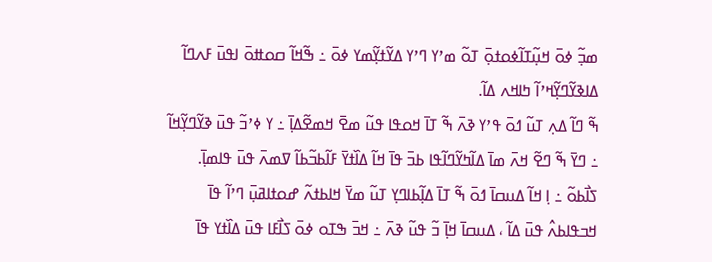ߘߏ߲߬ ߦߋ߫ ߞߎ߲߬ߠߊ߬ߦߋߙߋ߲߫ ߠߋ߬ ߘߴߌ ߣߴߌ ߡߌ߬ߙߌ߲߬ߘߌ ߦߋ߫ ߸ ߒ߬ߞߊ߬ ߛߋߚߋ߫ ߊߟߎ߫ ߓߍߣߊ߬ ߡߊߢߌ߬ߣߌ߲߬ߞߴߊ߬ ߤߊߞߍ ߡߊ߬.
ߒ߬ ߣߊ߬ ߡߍ߲ ߠߎ߬ ߗߋ߫ ߟߴߌ ߢߍ߫ ߒ߬ ߠߊ߫ ߞߋߟߊ ߟߎ߬ ߘߐ߫ ߞߘߐ߬ߡߊ߲߫ ߸ ߌ ߦߴߏ߬ ߟߎ߫ ߢߌ߬ߣߌ߲߬ߞߊ߬ ߸ ߣߌ߫ ߒ߬ ߣߐ߬ ߞߍ߫ ߘߊ߫ ߡߊ߬ߤߌ߬ߣߊ߬ߟߊ ߕߏ߫ ߟߊ߫ ߞߊ߬ ߡߊ߰ߙߌ߫ ߓߊ߬ߕߏ߬ߕߊ߬ ߜߘߍ߫ ߟߎ߫ ߟߊߘߊ߲߫.
ߖߊ߯ߕߋ߬ ߸ ߊ߲ ߞߊ߬ ߡߎߛߊ߫ ߗߋ߫ ߒ߬ ߠߊ߫ ߡߊ߲߬ߕߊߣߌ߲ ߠߎ߬ ߘߌ߫ ߞߊߕߙߍ߬ ߝߋߙߊߥߎ߲߫ ߣߴߊ߬ ߟߊ߫ ߞߏߟߊߕߍ߮ ߟߎ߫ ߡߊ߬ ، ߡߎߛߊ߫ ߞߊ߲߫ ߏ߬ ߟߎ߬ ߢߍ߫ ߸ ߞߏ߫ ߒߠߋ ߦߋ߫ ߖߊ߯ߓߊ ߟߎ߫ ߡߊ߰ߙߌ ߟߊ߫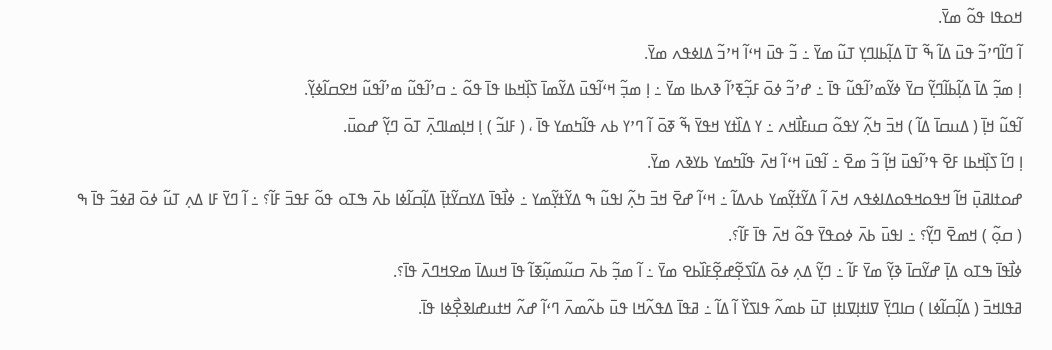ߞߋߟߊ ߟߋ߬ ߘߌ߫.
ߊ߬ ߣߊ߬ߣߴߏ߬ ߟߎ߫ ߡߊ߬ ߒ߬ ߠߊ߫ ߡߊ߲߬ߕߊߣߌ߲ ߠߎ߬ ߘߌ߫ ߸ ߏ߬ ߟߎ߫ ߞߵߊ߬ ߞߴߏ߬ ߡߊߦߟߍ ߘߌ߫.
ߊ߲ ߘߏ߲߬ ߡߊ߫ ߡߊ߲߬ߕߊ߬ߣߌ߲߬ ߛߌ߫ ߦߌ߬ߘߴߊ߬ߟߎ߬ ߟߊ߫ ߸ ߝߴߏ߬ ߦߋ߫ ߓߏ߲߬ߧߴߊ߬ ߢߍߕߊ ߘߌ߫ ߸ ߊ߲ ߘߏ߲߬ ߞߵߊ߬ߟߎ߫ ߡߌ߬ߘߊ߫ ߖߊ߲߰ߞߕߊ ߟߊ߫ ߟߋ߬ ߸ ߛߴߊ߬ߟߎ߬ ߘߴߊ߬ߟߎ߬ ߞߐߛߊ߬ߦߌ߲߬.
ߊ߬ߟߎ߬ ߞߊ߲߫ ( ߡߎߛߊ߫ ߡߊ߬ ) ߞߏ߫ ߤߍ߲߬ ߌߟߋ߬ ߛߎߓߊ߯ߞߍ ߸ ߌ ߡߊ߰ߙߌ ߞߟߌ߫ ߒ߬ ߧߋ߫ ߊ߬ ߣߴߌ ߕߍ ߟߊ߬ߤߘߌ ߟߊ߫ ، ( ߓߊߏ߬ ) ߊ߲ ߞߊ߲ߘߊߣߍ߲߫ ߠߋ߫ ߣߌ߲߬ ߝߋߎ߫.
ߊ߲ ߣߊ߬ ߖߊ߲߰ߞߕߊ ߓߐ߫ ߟߴߊ߬ߟߎ߫ ߞߊ߲߬ ߏ߬ ߘߐ߫ ߸ ߊ߬ߟߎ߫ ߞߵߊ߬ ߞߍ߫ ߟߊ߬ߤߘߌ ߕߌߢߍ ߘߌ߫.
ߝߋߙߊߥߎ߲߫ ߞߊ߬ ߞߟߋߞߟߋߡߊߦߟߍ ߞߍ߫ ߊ߬ ߡߌ߬ߙߌ߲߬ߘߌ ߕߍߡߊ߬ ߸ ߞߵߊ߬ ߝߐ߫ ߞߏ߫ ߤߍ߲߬ ߊߟߎ߬ ߒ ߡߌ߬ߙߌ߲߬ߘߌ ߸ ߦߊ߯ߟߊ߫ ߡߌߛߌ߬ߙߊ߲߫ ߡߊ߲߬ߛߊ߬ߦߊ ߕߍ߫ ߒߠߋ ߟߋ߬ ߓߟߏ߫ ߓߊ߬؟ ߸ ߊ߬ ߣߌ߫ ߓߊ ߡߍ߲ ߠߎ߬ ߦߋ߫ ߥߦߏ߬ ߟߊ߫ ߒ ( ߛߋ߲߬ ) ߞߘߐ߫ ߣߌ߲߬؟ ߸ ߊߟߎ߫ ߕߍ߫ ߦߋߟߌ߫ ߟߋ߬ ߞߍ߫ ߟߊ߫ ߓߊ߬؟.
ߦߊ߯ߟߊ߫ ߒߠߋ ߡߊ߲߫ ߝߌ߬ߛߊ߫ ߢߌ߲߬ ߘߌ߫ ߓߊ߬ ߸ ߣߌ߲߬ ߡߍ߲ ߦߋ߫ ߡߊ߬ߖߐ߲߬ߝߐ߲߬ߓߊ߰ߕߐ ߘߌ߫ ߸ ߊ߬ ߘߏ߲߬ ߕߍ߫ ߛߎ߬ߘߎ߲߬ߧߊ߬ ߟߊ߫ ߞߎߡߊ߫ ߘߐߞߣߍ߫ ߟߊ߫؟.
ߥߟߊߞߏ߫ ( ߡߊ߲߬ߛߊ߬ߦߊ ) ߛߊߣߌ߲߫ ߜߊߙߊ߲ߜߊߙߊ߲ ߠߎ߫ ߕߘߍ߬ ߟߊߖߌ߰ ߊ߬ ߡߊ߬ ߸ ߥߟߊ߫ ߡߟߍ߬ߞߊ ߟߎ߫ ߕߍ߬ߘߍ߫ ߣߵߊ߬ ߝߍ߬ ߞߙߎߝߊߢߐ߲߯ߦߊ ߟߊ߫.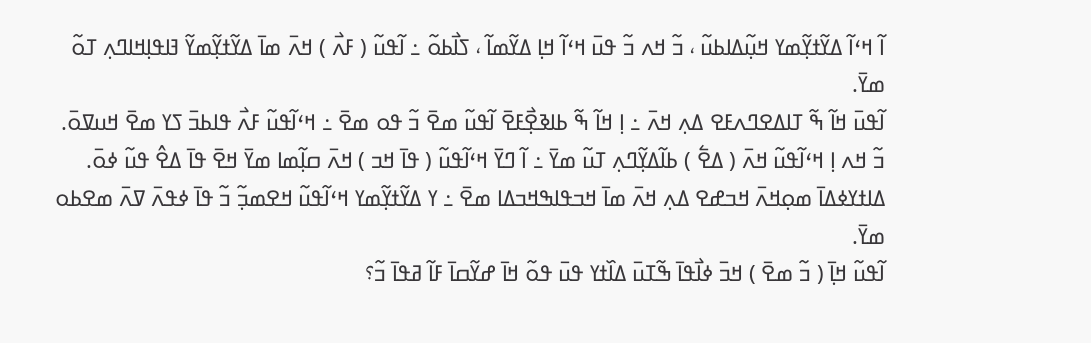ߊ߬ ߞߵߊ߬ ߡߌ߬ߙߌ߲߬ߘߌ ߞߎ߲߬ߡߊߕߎ߬ ، ߏ߬ ߞߍ ߏ߬ ߟߎ߫ ߞߵߊ߬ ߞߊ߲ ߡߌ߬ߘߊ߬ ، ߖߊ߯ߕߋ߬ ߸ ߊ߬ߟߎ߬ ( ߓߍ߯ ) ߞߍ߫ ߘߊ߫ ߡߌ߬ߙߌ߲߬ߘߌ߬ ߔߊߟߊ߲ߞߊߣߍ߲ ߠߋ߬ ߘߌ߫.
ߊ߬ߟߎ߫ ߞߊ߬ ߒ߬ ߠߊߡߐߣߍߓߐ ߡߍ߲ ߞߍ߫ ߸ ߊ߲ ߞߊ߬ ߒ߬ ߕߊߢߐ߲߯ߓߐ߫ ߊ߬ߟߎ߬ ߘߐ߫ ߏ߬ ߟߋ ߘߐ߫ ߸ ߞߵߊ߬ߟߎ߬ ߓߍ߯ ߟߊߕߏ߫ ߖߌ ߘߐ߫ ߞߎߜߋ߫.
ߏ߬ ߞߍ ߊ߲ ߞߵߊ߬ߟߎ߬ ߞߍ߫ ( ߡߐ߱ ) ߕߊ߬ߡߌ߲߬ߣߍ߲ ߠߎ߬ ߘߌ߫ ߸ ߊ߬ ߣߌ߫ ߞߵߊ߬ߟߎ߬ ( ߟߊ߫ ߞߏ ) ߞߍ߫ ߛߊ߲߬ߘߊ ߘߌ߫ ߞߐ߫ ߟߊ߫ ߡߐ߮ ߟߎ߬ ߦߋ߫.
ߡߊߙߌߦߡߊ߫ ߘߋ߲ߞߍ߫ ߞߏߝߐ ߡߍ߲ ߞߍ߫ ߘߊ߫ ߞߏߟߊߒߞߏߡߊ ߘߐ߫ ߸ ߌ ߡߌ߬ߙߌ߲߬ߘߌ ߞߵߊ߬ߟߎ߬ ߞߐߘߏ߲߬ ߏ߬ ߟߊ߫ ߦߟߍ߫ ߜߍ߫ ߘߐߕߋ ߘߌ߫.
ߊ߬ߟߎ߬ ߞߊ߲߫ ( ߏ߬ ߘߐ߫ ) ߞߏ߫ ߦߊ߯ߟߊ߫ ߒ߬ߠߎ߫ ߡߊ߰ߙߌ ߟߎ߫ ߟߋ߬ ߞߊ߫ ߝߌ߬ߛߊ߫ ߓߊ߬ ߥߟߊ߫ ߏ߬؟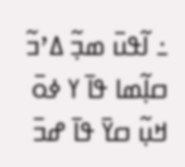߸ ߊ߬ߟߎ߫ ߘߏ߲߬ ߡߴߏ߬ ߛߊ߲߬ߘߊ ߟߊ߫ ߌ ߦߋ߫ ߞߎ߲߬ ߛߌ߫ ߟߊ߫ ߝߏ߫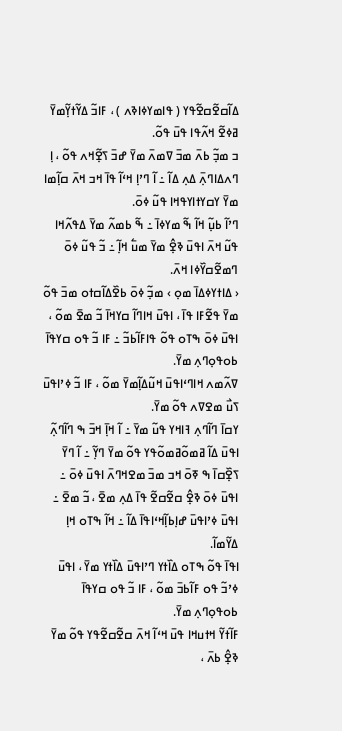ߡߊ߬ߛߐ߬ߛߐ߬ߟߌ ( ߟߊߘߌߦߊߢߍ ) ، ߓߊߏ߬ ߡߌ߬ߙߌ߲߬ߘߌ߫ ߥߦߐ߬ ߞߍ߬ߟߊ ߟߎ߫ ߟߋ߬.
ߏ ߘߏ߲߬ ߕߍ߫ ߘߏ߫ ߜߘߍ߫ ߘߌ߫ ߝߏ߫ ߖߐ߲߬ߞߍ ߟߋ߬ ، ߊ߲ ߣߍߡߊߣߍ߲߫ ߡߍ߲ ߡߊ߬ ߸ ߊ߬ ߣߴߊ߲ ߞߵߊ߬ ߟߊ߫ ߞߏ ߞߍ߫ ߛߊ߲߬ߘߊ ߘߌ߫ ߌߛߌߙߊߌߟߞߊ ߟߎ߬ ߦߋ߫.
ߣߴߊ߬ ߕߎ߲߬ ߞߊ߬ ߒ߬ ߘߌߦߊ߫ ߸ ߒ߬ ߕߘߍ߬ ߘߌ߫ ߡߟߍ߬ߞߊ ߟߎ߬ ߞߍ߫ ߊߟߎ߫ ߢߐ߲߮ ߘߌ߫ ߘߎ߱ ߞߊ߲߬ ߸ ߏ߬ ߟߎ߬ ߦߋ߫ ߣߘߐ߬ߛߌ߰ߦߊ ߞߍ߫.
‹ ߡߊߙߌߦߡߊ߫ ߘߋ߲ › ߘߏ߲߬ ߦߋ߫ ߕߐ߰ߡߊ߬ߛߙߋ ߘߏ߫ ߟߋ߬ ߘߌ߫ ߟߐ߬ߓߊ ߟߊ߫ ، ߊߟߎ߫ ߞߊߣߊ߬ ߛߌߞߊ߫ ߏ߬ ߘߐ߫ ߘߋ߬ ، ߊߟߎ߫ ߦߋ߫ ߒߠߋ ߟߋ߬ ߟߊߓߊ߬ߕߏ߬ ߸ ߓߊ ߏ߬ ߟߋ ߛߌߟߊ߫ ߕߋߟߋ߲ߣߍ߲ ߘߌ߫.
ߜߍ߬ߘߍ ߞߊߣߵߊߟߎ߫ ߞߎ߬ߡߊ߲߬ߘߌ߫ ߘߋ߬ ، ߓߊ ߏ߬ ߦߴߊߟߎ߫ ߖߎ߯ ߘߐߜߍ ߟߋ߬ ߘߌ߫.
ߌߛߊ߫ ߣߊ߬ߣߍ߲ ߔߊߞߌ ߟߎ߬ ߘߌ߫ ߸ ߊ߬ ߞߊ߲߫ ߞߏ߫ ߒ ߣߊ߬ߣߍ߲߬ ߊߟߎ߫ ߡߊ߬ ߥߘߋ߬ߥߘߋ߬ߟߌ ߟߋ߬ ߘߌ߫ ߣߌ߲߬ ߸ ߊ߬ ߣߌ߫ ߖߐ߲߰ߛߊ߫ ߒ ߧߋ߫ ߞߏ ߘߏ߫ ߘߐߞߣߍ߫ ߊߟߎ߫ ߦߋ߫ ߸ ߊߟߎ߫ ߦߋ߫ ߢߐ߲߮ ߛߐ߬ߛߐ߬ ߟߊ߫ ߡߍ߲ ߘߐ߫ ، ߏ߬ ߘߐ߫ ߸ ߊߟߎ߫ ߦߴߊߟߎ߫ ߝߊ߲ߕߊ߲߬ߞߵߊߟߊ߫ ߡߊ߬ ߸ ߞߊ߬ ߒߠߋ ߞߊ߲ ߡߌ߬ߘߊ߬.
ߊߟߊ߫ ߟߋ߬ ߒߠߋ ߡߊ߰ߙߌ ߣߴߊߟߎ߫ ߡߊ߰ߙߌ ߘߌ߫ ، ߊߟߎ߫ ߦߴߏ߬ ߟߋ ߓߊ߬ߕߏ߫ ߘߋ߬ ، ߓߊ ߏ߬ ߟߋ ߛߌߟߊ߫ ߕߋߟߋ߲ߣߍ߲ ߘߌ߫.
ߓߊ߬ߙߌ߬ ߞߙߎߞߊ ߟߎ߫ ߞߵߊ߬ ߞߍ߫ ߛߐ߬ߛߐ߬ߟߌ ߟߋ߬ ߘߌ߫ ߢߐ߲߮ ߕߍ߫ ،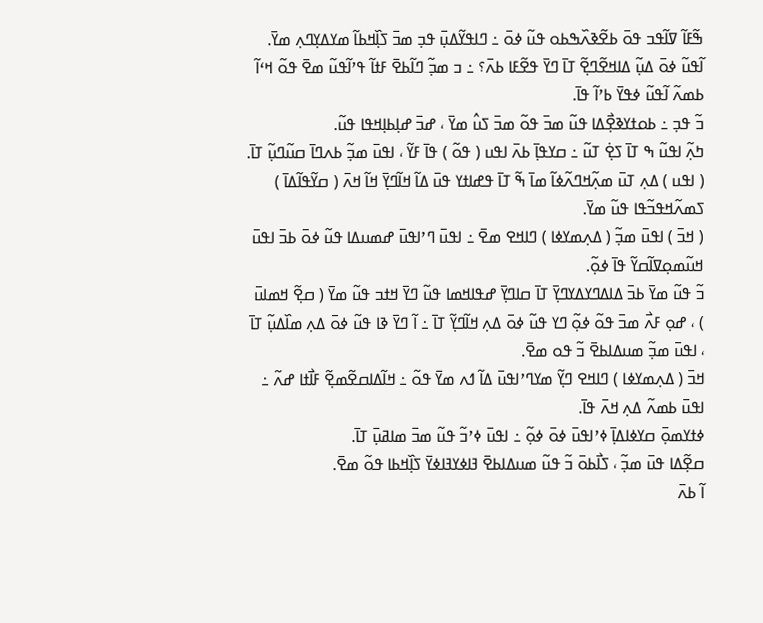ߒ߬ߓߊ߬ ߜߊ߬ߟߏ ߟߋ߫ ߕߐ߬ߢߍ߰ߒߕߋ ߟߎ߬ ߦߋ߫ ߸ ߣߊߟߌ߬ߡߎ߲߫ ߟߏ߲ ߘߏ߫ ߖߊ߲߰ߞߕߊ߬ ߘߌߡߌ߲ߣߍ߲ ߘߌ߫.
ߊ߬ߟߎ߬ ߦߋ߫ ߡߎ߲߬ ߡߊߞߐ߬ߣߐ߲߬ ߠߊ߫ ߣߌ߫ ߟߐ߬ߓߊ ߕߍ߫؟ ߸ ߏ ߘߏ߲߬ ߣߊ߬ߕߐ߫ ߓߙߊ߬ ߟߴߊ߬ߟߎ߬ ߘߐ߫ ߟߋ߬ ߞߵߊ߬ ߕߘߍ߬ ߊ߬ߟߎ߬ ߦߟߌ߫ ߕߴߊ߬ ߟߊ߫.
ߏ߬ ߟߏ߲ ߸ ߕߋߙߌߢߐ߲߯ߡߊ ߟߎ߬ ߘߏ߫ ߟߋ߬ ߘߏ߫ ߖߎ߮ ߘߌ߫ ، ߝߏ߫ ߝߊ߲ߕߊ߲ߞߟߊ ߟߎ߬.
ߤߍ߲߬ ߊߟߎ߬ ߒ ߠߊ߫ ߖߐ߲߭ ߠߎ߬ ߸ ߛߌߟߊ߲߫ ߕߍ߫ ߊߟߎ ( ߟߋ߬ ) ߟߊ߫ ߓߌ߬ ، ߊߟߎ߫ ߘߏ߲߬ ߕߍߣߊ߫ ߛߎ߬ߣߎ߲߬ ߠߊ߫.
( ߊߟߎ ) ߡߍ߲ ߠߎ߫ ߘߍ߲߬ߞߣߍ߬ߦߊ߬ ߘߊ߫ ߒ߬ ߠߊ߫ ߟߝߊߙߌ ߟߎ߫ ߡߊ߬ ߞߊ߬ߣߌ߲߫ ߞߊ߬ ߞߍ߫ ( ߛߌ߬ߟߊ߬ߡߊ߫ ) ߖߘߍ߬ߞߟߏ߬ߟߊ ߟߎ߬ ߘߌ߫.
( ߞߏ߫ ) ߊߟߎ߫ ߘߏ߲߬ ( ߡߍ߲ߘߌߦߊ ) ߣߊߞߐ ߘߐ߫ ߸ ߊߟߎ߫ ߣߴߊߟߎ߫ ߝߘߎߡߊ ߟߎ߬ ߦߋ߫ ߕߏ߫ ߊߟߎ߫ ߞߎ߬ߘߋ߲ߜߊ߬ߛߌ߬ ߟߊ߫ ߦߋ߲߬.
ߏ߬ ߟߎ߬ ߘߌ߫ ߕߏ߫ ߡߊߡߣߌߡߌߣߌ߲߫ ߠߊ߫ ߛߊߣߌ߲߫ ߝߟߊߞߘߊ ߟߎ߬ ߣߌ߫ ߞߙߏ ߟߎ߬ ߘߌ߫ ( ߛߐ߲߬ ߞߘߊߎ߫ ) ، ߝߋ߲ ߓߍ߯ ߘߏ߫ ߟߋ߬ ߦߋ߲߬ ߣߌ ߟߎ߬ ߦߋ߫ ߡߍ߲ ߞߊ߬ߣߌ߲߬ ߠߊ߫ ߸ ߊ߬ ߣߌ߫ ߢߊ ߟߎ߬ ߦߋ߫ ߡߍ߲ ߘߊ߰ߡߎ߲߬ ߠߊ߫ ، ߊߟߎ߫ ߘߏ߲߬ ߘߎߡߊߕߐ߫ ߏ߬ ߟߋ ߘߐ߫.
ߞߏ߫ ( ߡߍ߲ߘߌߦߊ ) ߣߊߞߐ ߣߌ߲߬ ߘߌߣߴߊߟߎ߫ ߡߊ߬ ߗߍ ߘߌ߫ ߟߋ߬ ߸ ߞߊ߬ߡߊߛߐ߬ߘߐ߲߬ ߓߊ߯ߙߊ ߝߍ߬ ߸ ߊߟߎ߫ ߕߘߍ߬ ߡߍ߲ ߞߍ߫ ߟߊ߫.
ߦߙߌߘߋ߲߫ ߛߌߦߊߡߊ߲߫ ߦߴߊߟߎ߫ ߦߋ߫ ߦߋ߲߬ ߸ ߊߟߎ߫ ߦߴߏ߬ ߟߎ߬ ߘߏ߫ ߘߊߥߎ߲߫ ߠߊ߫.
ߛߐ߲߬ߡߊ ߟߎ߫ ߘߏ߲߬ ، ߖߊ߯ߕߋ߫ ߏ߬ ߟߎ߬ ߘߎߡߊߕߐ߫ ߔߊߦߌߔߊߦߌ߫ ߖߊ߲߰ߞߕߊ ߟߋ߬ ߘߐ߫.
ߊ߬ ߕߍ߫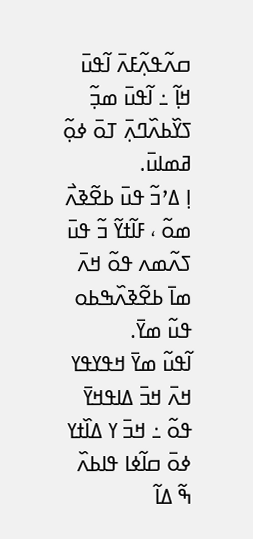ߛߍ߬ߟߍ߲߬ߓߍ߫ ߊ߬ߟߎ߫ ߞߊ߲߬ ߸ ߊ߬ߟߎ߫ ߘߏ߲߬ ߖߌ߰ߕߍ߰ߣߍ߲߫ ߠߋ߫ ߦߋ߲߬ ߥߘߊߎ߫.
ߊ߲ ߡߴߏ߬ ߟߎ߫ ߕߐ߬ߢߍ߯ ߘߋ߬ ، ߓߊ߬ߙߌ߬ ߏ߬ ߟߎ߫ ߖߍ߬ߘߍ ߟߋ߬ ߞߍ߫ ߘߊ߫ ߕߐ߬ߢߍ߰ߒߕߋ ߟߎ߬ ߘߌ߫.
ߊ߬ߟߎ߬ ߘߌ߫ ߞߟߌߟߌ ߞߍ߫ ߞߏ߫ ߡߊߟߞߌ߫ ߟߋ߬ ߸ ߞߏ߫ ߌ ߡߊ߰ߙߌ ߦߋ߫ ߛߊ߬ߦߊ ߟߊߕߍ߰ ߒ߬ ߡߊ߬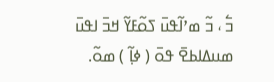ߏ߱ ، ߏ߬ ߘߴߊ߬ߟߎ߫ ߖߋ߬ߓߌ߬ ߞߏ߫ ߊߟߎ߫ ߘߎߡߊߕߐ߫ ߟߋ߫ ( ߦߊ߲߬ ) ߘߋ߬.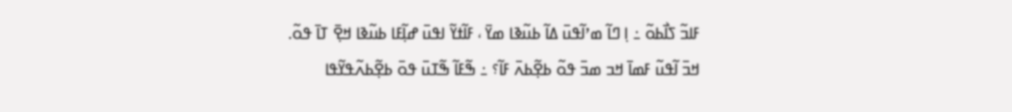ߓߊߏ߬ ߖߊ߯ߕߋ߬ ߸ ߊ߲ ߣߊ߬ ߘߴߊ߬ߟߎ߫ ߡߊ߬ ߕߎ߬ߢߊ ߘߌ߫ ، ߓߊ߬ߙߌ߬ ߊߟߎ߫ ߝߊ߲߬ߓߊ ߕߎ߬ߢߊ ߞߐ߲߫ ߠߊ߫ ߟߋ߬.
ߞߏ߫ ߊ߬ߟߎ߬ ߓߘߊ߫ ߞߏ ߘߏ߫ ߟߋ߬ ߕߐ߲߬ߕߍ߫ ߓߊ߬؟ ߸ ߒ߬ߓߊ߬ ߒ߬ߠߎ߫ ߟߋ߫ ߕߐ߲߬ߕߍ߬ߟߌ߬ߟߊ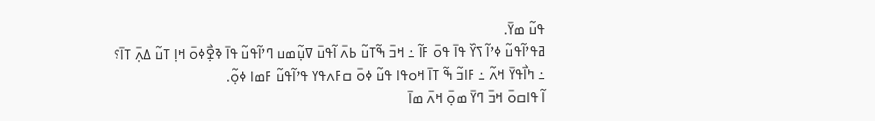ߟߎ߬ ߘߌ߫.
ߥߟߴߊ߬ߟߎ߬ ߦߴߊ߬ ߖߌ߰ ߟߊ߫ ߟߋ߫ ߓߊ߬ ߸ ߞߏ߫ ߒ߬ߠߎ߬ ߕߍ߫ ߊ߬ߟߎ߫ ߜߎ߲߬ߘߎ ߣߴߊ߬ߟߎ߬ ߟߊ߫ ߢߐ߲߯ߦߋ߫ ߞߊ߲ ߠߎ߬ ߡߍ߲߫ ߠߊ߫؟ ߸ ߤߊ߯ߟߌ߫ ߞߍ߬ ߸ ߓߊߏ߬ ߒ߬ ߠߊ߫ ߞߋߟߊ ߟߎ߬ ߦߋ߫ ߛߓߍߟߌ ߟߴߊ߬ߟߎ߬ ߓߘߊ ߦߋ߲߬.
ߊ߬ ߟߊߛߋ߫ ߞߏ߫ ߣߌ߫ ߘߋ߲߫ ߞߍ߫ ߘߊ߫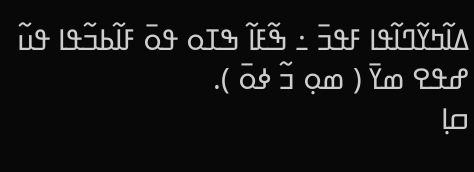ߡߊ߬ߤߌ߬ߣߊ߬ߟߊ ߓߟߏ߫ ߸ ߒ߬ߓߊ߬ ߒߠߋ ߟߋ߫ ߓߊ߬ߕߏ߬ߟߊ ߟߎ߬ ߝߟߐ ߘߌ߫ ( ߘߋ߲ ߏ߬ ߦߋ߫ ).
ߛߊ߲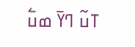ߠߎ߬ ߣߌ߫ ߘߎ߱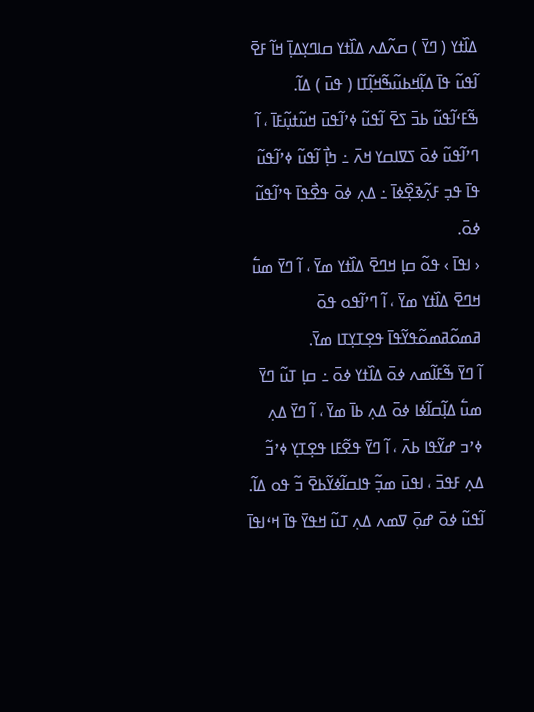ߡߊ߰ߙߌ ( ߣߌ߫ ) ߛߍ߬ߡߍ ߡߊ߰ߙߌ ߛߊߣߌ߲ߡߊ߲߫ ߞߊ߬ ߓߐ߫ ߊ߬ߟߎ߬ ߟߊ߫ ߡߊ߲߬ߞߕߎ߬ߒ߬ߞߊ߲߬ߠߊ ( ߟߎ߫ ) ߡߊ߬.
ߒ߬ߓߵߊ߬ߟߎ߬ ߕߏ߫ ߖߐ߫ ߊ߬ߟߎ߬ ߦߴߊ߬ߟߎ߫ ߞߎ߬ߙߎ߲߬ߓߊ߫ ، ߊ߬ ߣߴߊ߬ߟߎ߬ ߦߋ߫ ߖߜߊߛߌ ߞߍ߫ ߸ ߤߊ߲߯ ߊ߬ߟߎ߬ ߦߴߊ߬ߟߎ߬ ߟߊ߫ ߟߏ߲ ߓߍ߲߬ߢߐ߲߰ߦߊ߫ ߸ ߡߍ߲ ߦߋ߫ ߟߐ߯ߟߊ߫ ߟߴߊ߬ߟߎ߬ ߦߋ߫.
‹ ߊߟߊ߫ › ߟߋ߬ ߛߊ߲ ߞߣߐ߫ ߡߊ߰ߙߌ ߘߌ߫ ، ߊ߬ ߣߌ߫ ߘߎ߱ ߞߣߐ߫ ߡߊ߰ߙߌ ߘߌ߫ ، ߊ߬ ߣߴߊ߬ߟߋ ߟߋ߫ ߥߘߋ߬ߥߘߋ߬ߟߌ߬ߟߊ߫ ߟߐ߲ߠߌ߲ߠߊ ߘߌ߫.
ߊ߬ ߣߌ߫ ߒ߬ߓߊ߬ߘߍ ߦߋ߫ ߡߊ߰ߙߌ ߦߋ߫ ߸ ߛߊ߲ ߠߎ߬ ߣߌ߫ ߘߎ߱ ߡߊ߲߬ߛߊ߬ߦߊ ߦߋ߫ ߡߍ߲ ߕߊ߫ ߘߌ߫ ، ߊ߬ ߣߌ߫ ߡߍ߲ ߦߴߏ ߝߌ߬ߟߊ ߕߍ߫ ، ߊ߬ ߣߌ߫ ߟߐ߬ߓߊ ߟߐ߲ߠߌ߲ ߦߴߏ߬ ߡߍ߲ ߓߟߏ߫ ، ߊߟߎ߫ ߘߏ߲߬ ߟߊߛߊ߬ߦߌ߬ߕߐ߫ ߏ߬ ߟߋ ߡߊ߬.
ߊ߬ߟߎ߬ ߦߋ߫ ߝߋ߲߫ ߜߘߍ ߡߍ߲ ߠߎ߬ ߞߟߌ߫ ߟߊ߫ ߞߵߊߟߊ߫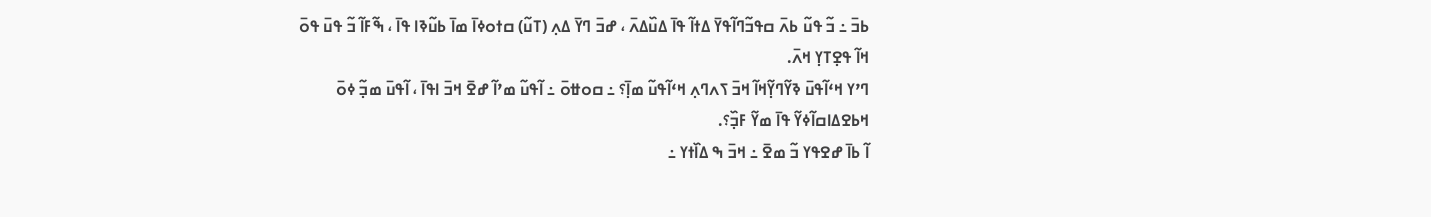ߕߏ߫ ߸ ߏ߬ ߟߎ߬ ߕߍ߫ ߛߟߏ߬ߣߊ߬ߟߌ߫ ߡߙߊ߬ ߟߊ߫ ߡߎ߰ߡߍ߫ ، ߝߏ߫ ߣߌ߫ ߡߍ߲ (ߠߎ߬) ߛߙߋߦߊ߫ ߘߊ߫ ߕߎ߬ߢߊ ߟߊ߫ ، ߒ߬ߓߊ߬ ߏ߬ ߟߎ߫ ߟߋ߫ ߞߊ߬ ߟߐ߲ߠߌ߲ ߞߍ߫.
ߣߴߌ ߞߵߊ߬ߟߎ߫ ߢߌ߬ߣߌ߲߬ߞߊ߬ ߞߏ߫ ߖߍߣߍ߲ ߞߵߊ߬ߟߎ߬ ߘߊ߲߫؟ ߸ ߛߋߚߋ߫ ߸ ߊ߬ߟߎ߬ ߘߴߊ߬ ߝߐ߫ ߞߏ߫ ߊߟߊ߫ ، ߊ߬ߟߎ߫ ߘߏ߲߬ ߦߋ߫ ߞߕߐߡߊߛߊ߬ߦߌ߬ ߟߊ߫ ߘߌ߬ ߓߏ߲߰؟.
ߊ߬ ߕߊ߫ ߝߐߟߌ ߏ߬ ߘߐ߫ ߸ ߞߏ߫ ߒ ߡߊ߰ߙߌ ߸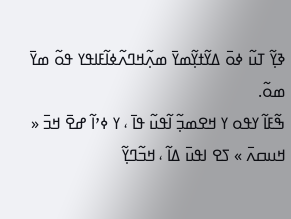ߢߌ߲߬ ߠߎ߬ ߦߋ߫ ߡߌ߬ߙߌ߲߬ߘߌ߫ ߘߍ߲߬ߞߣߍ߬ߦߊ߬ߓߊߟߌ ߟߋ߬ ߘߌ߫ ߘߋ߬.
ߒ߬ߓߊ߬ ߌߟߋ ߌ ߞߐߘߏ߲߬ ߊ߬ߟߎ߬ ߟߊ߫ ، ߌ ߦߴߊ߬ ߝߐ߫ ߞߏ߫ « ߞߎߛߍ߫ » ߖߐ ߊߟߎ߫ ߡߊ߬ ، ߞߏ߬ߣߌ߲߬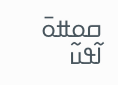ߛߋߚߋ߫ ߊ߬ߟߎ߬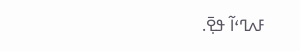ߓߍߣߵߊ߬ ߟߐ߲߫.